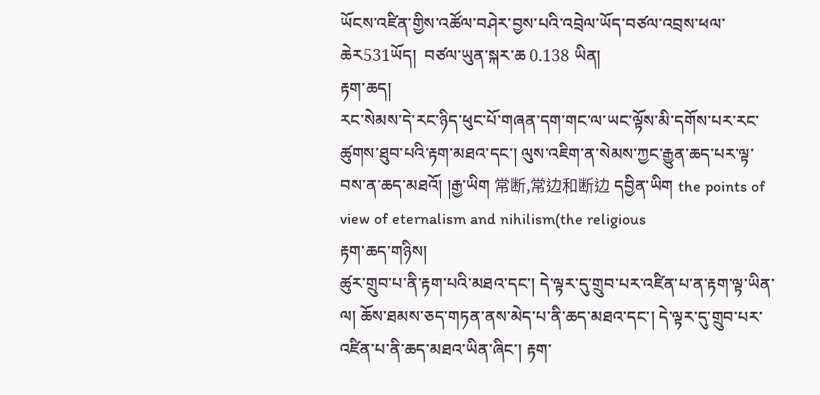ཡོངས་འཛིན་གྱིས་འཚོལ་བཤེར་བྱས་པའི་འབྲེལ་ཡོད་བཙལ་འབྲས་ཕལ་ཆེར531ཡོད།  བཙལ་ཡུན་སྐར་ཆ 0.138 ཡིན།
རྟག་ཆད།
རང་སེམས་དེ་རང་ཉིད་ཕུང་པོ་གཞན་དག་གང་ལ་ཡང་ལྟོས་མི་དགོས་པར་རང་ཚུགས་ཐུབ་པའི་རྟག་མཐའ་དང་། ལུས་འཇིག་ན་སེམས་ཀྱང་རྒྱུན་ཆད་པར་ལྟ་བས་ན་ཆད་མཐའོ། །རྒྱ་ཡིག 常断,常边和断边 དབྱིན་ཡིག the points of view of eternalism and nihilism(the religious
རྟག་ཆད་གཉིས།
ཚུར་གྲུབ་པ་ནི་རྟག་པའི་མཐའ་དང་། དེ་ལྟར་དུ་གྲུབ་པར་འཛིན་པ་ན་རྟག་ལྟ་ཡིན་ལ། ཆོས་ཐམས་ཅད་གཏན་ནས་མེད་པ་ནི་ཆད་མཐའ་དང་། དེ་ལྟར་དུ་གྲུབ་པར་འཛིན་པ་ནི་ཆད་མཐའ་ཡིན་ཞིང་། རྟག་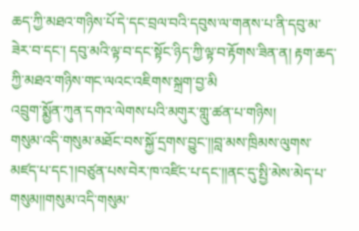ཆད་ཀྱི་མཐའ་གཉིས་པོ་དེ་དང་བྲལ་བའི་དབུས་ལ་གནས་པ་ནི་དབུ་མ་ཟེར་བ་དང་། དབུ་མའི་ལྟ་བ་དང་སྟོང་ཉིད་ཀྱི་ལྟ་བ་རྟོགས་ཟིན་ན། རྟག་ཆད་ཀྱི་མཐའ་གཉིས་གང་ལའང་འཇིགས་སྐྲག་བྱ་མི
འབྲུག་སྨྱོན་ཀུན་དགའ་ལེགས་པའི་མགུར་གླུ་ཚན་པ་གཉིས།
གསུམ་འདི་གསུམ་མཐོང་བས་སྐྱོ་དྲགས་བྱུང་།།བླ་མས་ཁྲིམས་ལུགས་མཛད་པ་དང་།།བཙུན་པས་བེར་ཁ་འཛིང་པ་དང་།།ནང་དུ་སྤྱི་མེས་མེད་པ་གསུམ།།གསུམ་འདི་གསུམ་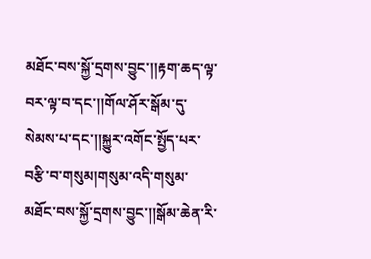མཐོང་བས་སྐྱོ་དྲགས་བྱུང་།།རྟག་ཆད་ལྟ་བར་ལྟ་བ་དང་།།གོལ་ཤོར་སྒོམ་དུ་སེམས་པ་དང་།།སྐྱུར་འགོང་སྤྱོད་པར་བརྩི་བ་གསུམ།གསུམ་འདི་གསུམ་མཐོང་བས་སྐྱོ་དྲགས་བྱུང་།།སྒོམ་ཆེན་རི་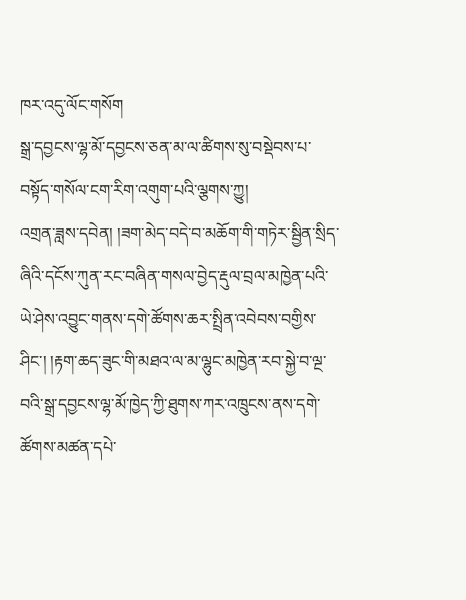ཁར་འདུ་ལོང་གསོག
སྒྲ་དབྱངས་ལྷ་མོ་དབྱངས་ཅན་མ་ལ་ཚིགས་སུ་བསྡེབས་པ་བསྟོད་གསོལ་ངག་རིག་འགུག་པའི་ལྕགས་ཀྱུ།
འགྲན་ཟླས་དབེན། །ཟག་མེད་བདེ་བ་མཆོག་གི་གཏེར་སྦྱིན་སྲིད་ཞིའི་དངོས་ཀུན་རང་བཞིན་གསལ་བྱེད་རྡུལ་བྲལ་མཁྱེན་པའི་ཡེ་ཤེས་འབྱུང་གནས་དགེ་ཚོགས་ཆར་སྤྲིན་འབེབས་བགྱིས་ཤིང་། །རྟག་ཆད་ཟུང་གི་མཐའ་ལ་མ་ལྷུང་མཁྱེན་རབ་སྐྱེ་བ་ལྔ་བའི་སྒྲ་དབྱངས་ལྷ་མོ་ཁྱེད་ཀྱི་ཐུགས་ཀར་འཁྲུངས་ནས་དགེ་ཚོགས་མཚན་དཔེ་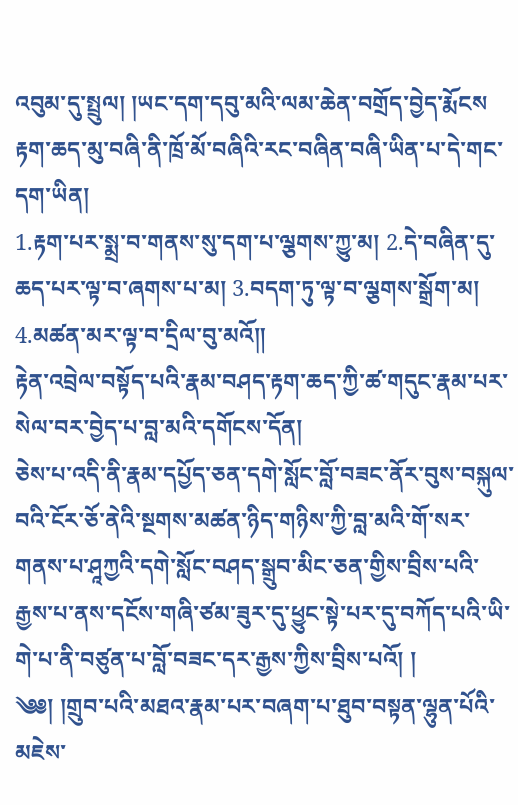འབུམ་དུ་སྤྲུལ། །ཡང་དག་དབུ་མའི་ལམ་ཆེན་བགྲོད་བྱེད་རྨོངས
རྟག་ཆད་མུ་བཞི་ནི་ཁྲོ་མོ་བཞིའི་རང་བཞིན་བཞི་ཡིན་པ་དེ་གང་དག་ཡིན།
1.རྟག་པར་སྨྲ་བ་གནས་སུ་དག་པ་ལྕགས་ཀྱུ་མ། 2.དེ་བཞིན་དུ་ཆད་པར་ལྟ་བ་ཞགས་པ་མ། 3.བདག་ཏུ་ལྟ་བ་ལྕགས་སྒྲོག་མ། 4.མཚན་མར་ལྟ་བ་དྲིལ་བུ་མའོ༎
རྟེན་འབྲེལ་བསྟོད་པའི་རྣམ་བཤད་རྟག་ཆད་ཀྱི་ཚ་གདུང་རྣམ་པར་སེལ་བར་བྱེད་པ་བླ་མའི་དགོངས་དོན།
ཅེས་པ་འདི་ནི་རྣམ་དཔྱོད་ཅན་དགེ་སློང་བློ་བཟང་ནོར་བུས་བསྐུལ་བའི་ངོར་ཅོ་ནེའི་སྔགས་མཚན་ཉིད་གཉིས་ཀྱི་བླ་མའི་གོ་སར་གནས་པ་ཤཱཀྱའི་དགེ་སློང་བཤད་སྒྲུབ་མིང་ཅན་གྱིས་བྲིས་པའི་རྒྱས་པ་ནས་དངོས་གཞི་ཙམ་ཟུར་དུ་ཕྱུང་སྟེ་པར་དུ་བཀོད་པའི་ཡི་གེ་པ་ནི་བཙུན་པ་བློ་བཟང་དར་རྒྱས་ཀྱིས་བྲིས་པའོ། །
༄༅། །གྲུབ་པའི་མཐའ་རྣམ་པར་བཞག་པ་ཐུབ་བསྟན་ལྷུན་པོའི་མཇེས་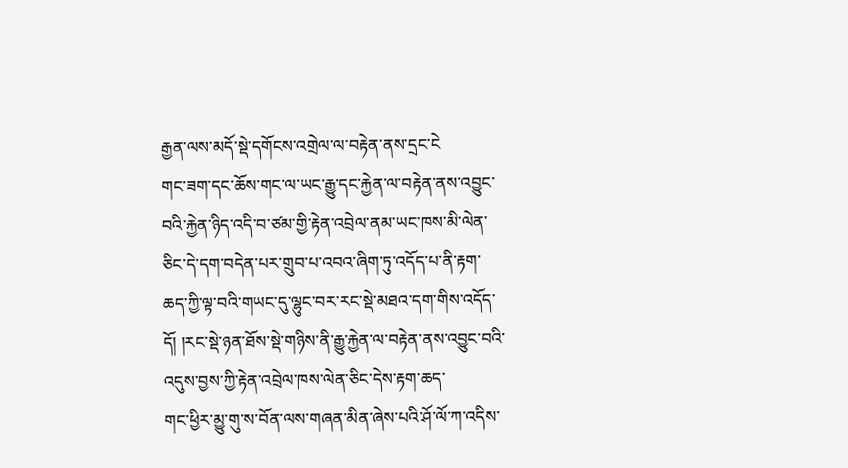རྒྱན་ལས་མདོ་སྡེ་དགོངས་འགྲེལ་ལ་བརྟེན་ནས་དྲང་ངེ
གང་ཟག་དང་ཆོས་གང་ལ་ཡང་རྒྱུ་དང་རྐྱེན་ལ་བརྟེན་ནས་འབྱུང་བའི་རྐྱེན་ཉིད་འདི་བ་ཙམ་གྱི་རྟེན་འབྲེལ་ནམ་ཡང་ཁས་མི་ལེན་ཅིང་དེ་དག་བདེན་པར་གྲུབ་པ་འབའ་ཞིག་ཏུ་འདོད་པ་ནི་རྟག་ཆད་ཀྱི་ལྟ་བའི་གཡང་དུ་ལྷུང་བར་རང་སྡེ་མཐའ་དག་གིས་འདོད་དོ། །རང་སྡེ་ཉན་ཐོས་སྡེ་གཉིས་ནི་རྒྱུ་རྐྱེན་ལ་བརྟེན་ནས་འབྱུང་བའི་འདུས་བྱས་ཀྱི་རྟེན་འབྲེལ་ཁས་ལེན་ཅིང་དེས་རྟག་ཆད་
གང་ཕྱིར་མྱུ་གུ་ས་བོན་ལས་གཞན་མིན་ཞེས་པའི་ཤོ་ལོ་ཀ་འདིས་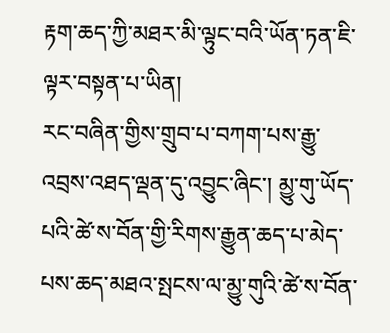རྟག་ཆད་ཀྱི་མཐར་མི་ལྟུང་བའི་ཡོན་ཏན་ཇི་ལྟར་བསྟན་པ་ཡིན།
རང་བཞིན་གྱིས་གྲུབ་པ་བཀག་པས་རྒྱུ་འབྲས་འཐད་ལྡན་དུ་འབྱུང་ཞིང་། མྱུ་གུ་ཡོད་པའི་ཚེ་ས་བོན་གྱི་རིགས་རྒྱུན་ཆད་པ་མེད་པས་ཆད་མཐའ་སྤངས་ལ་མྱུ་གུའི་ཚེ་ས་བོན་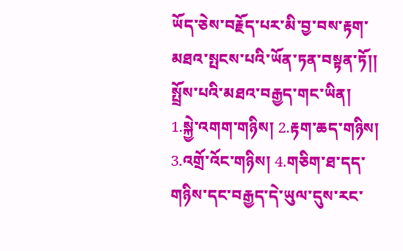ཡོད་ཅེས་བརྗོད་པར་མི་བྱ་བས་རྟག་མཐའ་སྤངས་པའི་ཡོན་ཏན་བསྟན་ཏོ།།
སྤྲོས་པའི་མཐའ་བརྒྱད་གང་ཡིན།
1.སྐྱེ་འགག་གཉིས། 2.རྟག་ཆད་གཉིས། 3.འགྲོ་འོང་གཉིས། 4.གཅིག་ཐ་དད་གཉིས་དང་བརྒྱད་དེ་ཡུལ་དུས་རང་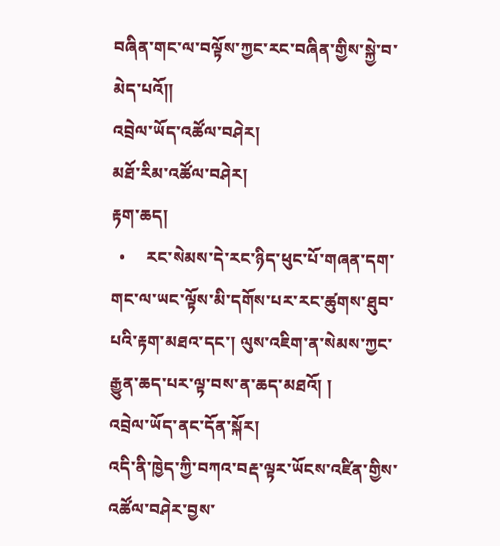བཞིན་གང་ལ་བལྟོས་ཀྱང་རང་བཞིན་གྱིས་སྐྱེ་བ་མེད་པའོ༎
འབྲེལ་ཡོད་འཚོལ་བཤེར།
མཐོ་རིམ་འཚོལ་བཤེར།
རྟག་ཆད།
  •     རང་སེམས་དེ་རང་ཉིད་ཕུང་པོ་གཞན་དག་གང་ལ་ཡང་ལྟོས་མི་དགོས་པར་རང་ཚུགས་ཐུབ་པའི་རྟག་མཐའ་དང་། ལུས་འཇིག་ན་སེམས་ཀྱང་རྒྱུན་ཆད་པར་ལྟ་བས་ན་ཆད་མཐའོ། །
འབྲེལ་ཡོད་ནང་དོན་སྐོར།
འདི་ནི་ཁྱེད་ཀྱི་བཀའ་བརྡ་ལྟར་ཡོངས་འཛིན་གྱིས་འཚོལ་བཤེར་བྱས་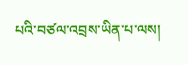པའི་བཙལ་འབྲས་ཡིན་པ་ལས།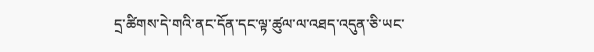དྲ་ཚིགས་དེ་གའི་ནང་དོན་དང་ལྟ་ཚུལ་ལ་འཐད་འདུན་ཅི་ཡང་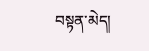བསྟན་མེད།